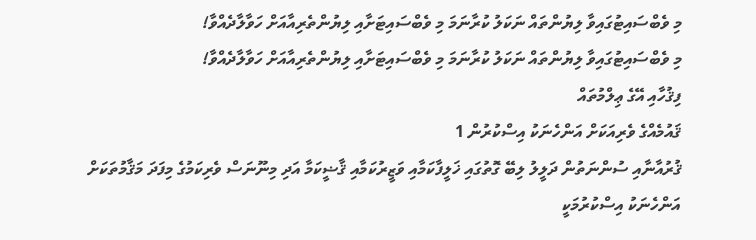މި ވެބްސައިޓުގައިވާ ލިޔުންތައް ނަކަލު ކުރާނަމަ މި ވެބްސައިޓަށާއި ލިޔުންތެރިއާއަށް ހަވާލާދެއްވާ!
މި ވެބްސައިޓުގައިވާ ލިޔުންތައް ނަކަލު ކުރާނަމަ މި ވެބްސައިޓަށާއި ލިޔުންތެރިއާއަށް ހަވާލާދެއްވާ!
ފިޤުހާއި އޭގެ ޢިލްމުތައް
ޤައުމެއްގެ ވެރިއަކަށް އަންހެނަކު އިސްކުރުން 1
ޤުރުއާނާއި ސުންނަތުން ދަލީލު ލިބޭ ގޮތުގައި ޚަލީފާކަމާއި ވަޒީރުކަމާއި ޤާޟީކަމާ އަދި މިނޫނަސް ވެރިކަމުގެ މިފަދަ މަޤާމުތަކަށް އަންހެނަކު އިސްކުރުމަކީ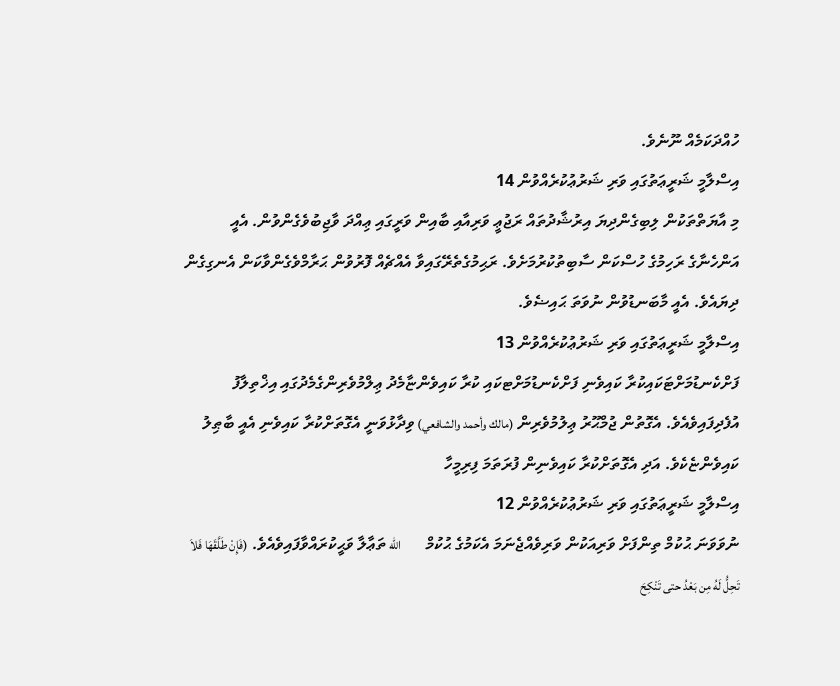ހުއްދަކަމެއް ނޫނެވެ.
އިސްލާމީ ޝަރީޢަތުގައި ވަރި ޝަރުޢުކުރެއްވުން 14
މި އާޔަތްތަކުން ލިބިގެންދިޔަ އިރުޝާދުތައް ރަޖުޢީ ވަރިއާއި ބާއިން ވަރީގައި ޢިއްދަ ވާޖިބުވެގެންވުން. އެއީ އަންހެނާގެ ރަހިމުގެ ހުސްކަން ސާބިތުކުރުމަށެވެ. ރަޙިމުގެތެރޭގައިވާ އެއްޗެއް ފޮރުވުން ޙަރާމްވެގެންވާކަން އެނގިގެން ދިޔައެވެ. އެއީ މާބަނޑުވުން ނުވަތަ ޙައިޟެވެ.
އިސްލާމީ ޝަރީޢަތުގައި ވަރި ޝަރުޢުކުރެއްވުން 13
ފަށްކެނޑުމަށްޓަކައިކުރާ ކައިވެނި ފަށްކެނޑުމަށްޓކައި ކުރާ ކައިވެންޏާމެދު ޢިލްމުވެރިންގެމެދުގައި އިޚްތިލާފު އުފެދިފައިވެއެވެ. އެގޮތުން ޖުމްޙޫރު ޢިލުމުވެރިން (مالك وأحمد والشافعي) ވިދާޅުވަނީ އެގޮތަށްކުރާ ކައިވެނި އެއީ ބާޠިލު ކައިވެންޏެކެވެ. އަދި އެގޮތަށްކުރާ ކައިވެނިން ފުރަތަމަ ފިރިމީހާ
އިސްލާމީ ޝަރީޢަތުގައި ވަރި ޝަރުޢުކުރެއްވުން 12
ނުވަވަނަ ޙުކުމް ތިންފަށް ވަރިއަކުން ވަރިވެއްޖެނަމަ އެކަމުގެ ޙުކުމް      الله ތަޢާލާ ވަޙީކުރައްވާފައިވެއެވެ. (فَإِنْ طَلَّقَهَا فَلاَ تَحِلُّ لَهُ مِن بَعْدُ حتى تَنْكِحَ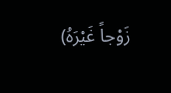زَوْجاً غَيْرَهُ)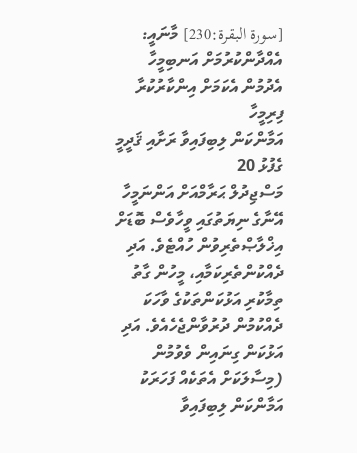[سورة البقرة:230] މާނައީ:
އެއްދާންކުރުމަށް އަނބިމީހާ އެދުމުން އެކަމަށް އިންކާރުކުރާ ފިރިމީހާ
އަމާންކަން ލިބިފައިވާ ރަށާއި ޤަދީމީ ގެފުޅު 20
މަސްޖިދުލް ޙަރާމްއަށް އަންނަމީހާ އޭނާގެ ނިޔަތުގައި ވީހާވެސް ބޮޑަށް އިޚްލާޞްތެރިވުން ހުއްޓެވެ. އަދި ދެއްކުންތެރިކަމާއި، މީހުން ގާތު ތިމާކުރި އަޅުކަންތަކުގެ ވާހަކަ ދެއްކުމުން ދުރުވާންޖެހެއެވެ. އަދި އަޅުކަން ގިނައިން ވެވުމުން (މިސާލަކަށް އެތަކެއް ފަހަރަކު
އަމާންކަން ލިބިފައިވާ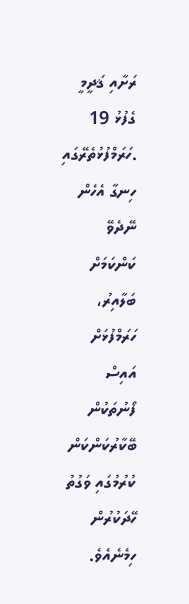ރަށާއި ޤަދީމީ ގެފުޅު 19
.ހަރަމްފުޅުތެރޭގައި ހިނގާ އެހެން ނޭދެވޭ ކަންކަމަށް ބަލާއިރު، ހަރަމްފުޅަށް އައިސް ފޯނުތަކުން ބޭކާރުކަންކަން ކުރުމުގައި ވަގުތު ހޭދަކުރުން ހިމެނެއެވެ.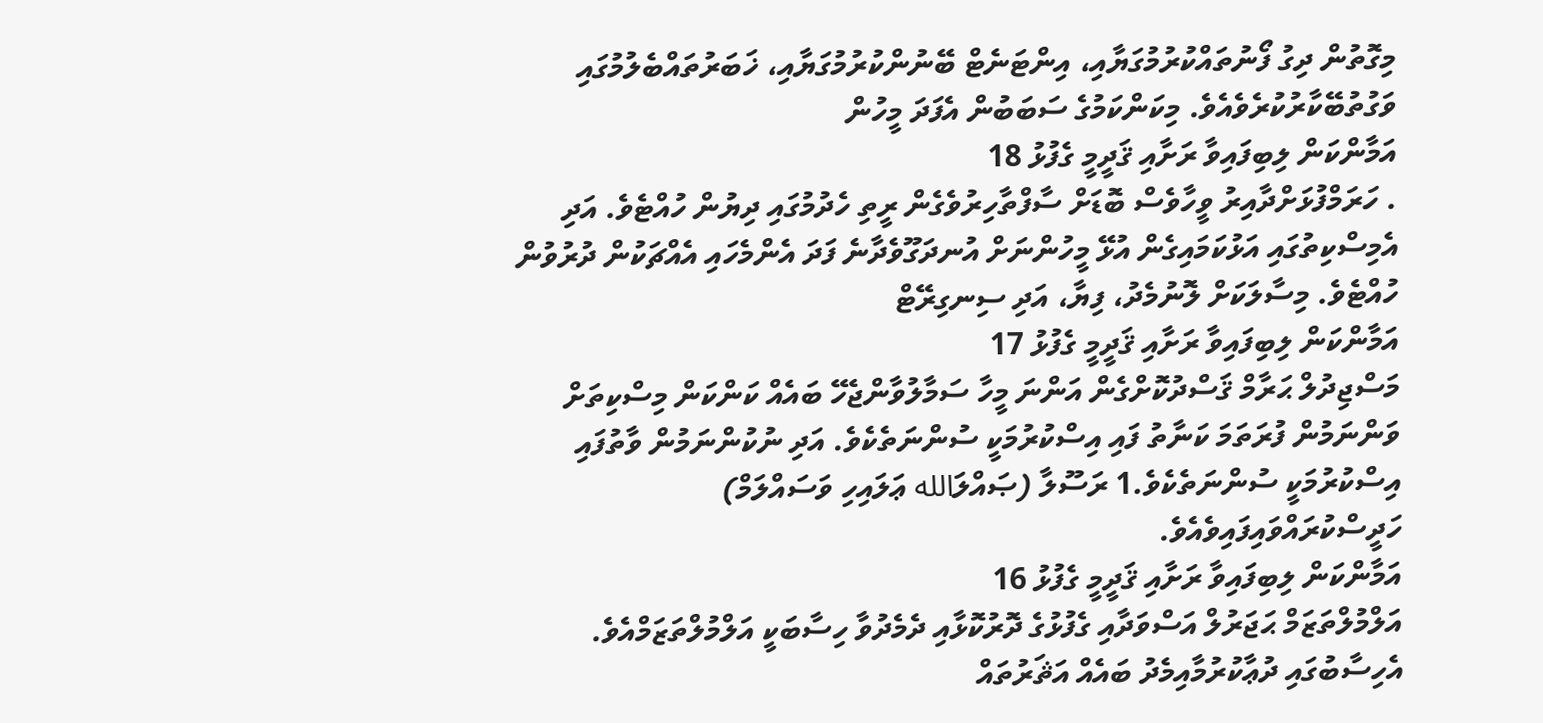މިގޮތުން ދިގު ފޯނުތައްކުރުމުގަޔާއި، އިންޓަނެޓް ބޭނުންކުރުމުގަޔާއި، ޚަބަރުތައްބެލުމުގައި ވަގުތުބޭކާރުކުރެވެއެވެ. މިކަންކަމުގެ ސަބަބުން އެފަދަ މީހުން
އަމާންކަން ލިބިފައިވާ ރަށާއި ޤަދީމީ ގެފުޅު 18
. ހަރަމްފުޅަށްދާއިރު ވީހާވެސް ބޮޑަށް ސާފްތާހިރުވެގެން ރީތި ހެދުމުގައި ދިޔުން ހުއްޓެވެ. އަދި އެމިސްކިތުގައި އަޅުކަމައިގެން އުޅޭ މީހުންނަށް އުނދަގޫވެދާނެ ފަދަ އެންމެހައި އެއްޗަކުން ދުރުވުން ހުއްޓެވެ. މިސާލަކަށް ލޮނުމެދު، ފިޔާ، އަދި ސިނގިރޭޓް
އަމާންކަން ލިބިފައިވާ ރަށާއި ޤަދީމީ ގެފުޅު 17
މަސްޖިދުލް ޙަރާމް ޤަސްދުކޮށްގެން އަންނަ މީހާ ސަމާލުވާންޖެހޭ ބައެއް ކަންކަން މިސްކިތަށް ވަންނަމުން ފުރަތަމަ ކަނާތު ފައި އިސްކުރުމަކީ ސުންނަތެކެވެ. އަދި ނުކުންނަމުން ވާތުފައި އިސްކުރުމަކީ ސުންނަތެކެވެ.1 ރަސޫލާ (ޞައްލަالله ޢަލައިހި ވަސައްލަމް) ހަދީސްކުރައްވައިފައިވެއެވެ.
އަމާންކަން ލިބިފައިވާ ރަށާއި ޤަދީމީ ގެފުޅު 16
އަލްމުލްތަޒަމް ޙަޖަރުލް އަސްވަދާއި ގެފުޅުގެ ދޮރުކޮޅާއި ދެމެދުވާ ހިސާބަކީ އަލްމުލްތަޒަމްއެވެ. އެހިސާބުގައި ދުޢާކުރުމާއިމެދު ބައެއް އަޘަރުތައް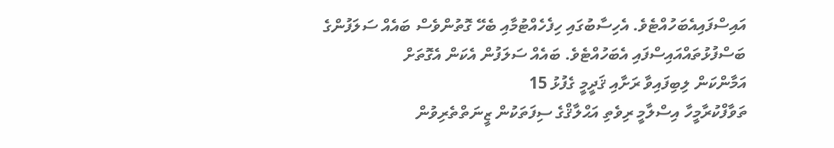އައިސްފައިއެބަހުއްޓެވެ. އެހިސާބުގައި ހިފެހެއްޓުމާއި ބެހޭ ގޮތުންވެސް ބައެއް ސަލަފުންގެ ބަސްފުޅުތައްއައިސްފައި އެބަހުއްޓެވެ. ބައެއް ސަލަފުން އެކަން އެގޮތަށް
އަމާންކަން ލިބިފައިވާ ރަށާއި ޤަދީމީ ގެފުޅު 15
ތަވާފްކުރާމީހާ އިސްލާމީ ރިވެތި އަޙްލާޤްގެ ސިފަތަކުން ޒީނަތްތެރިވުން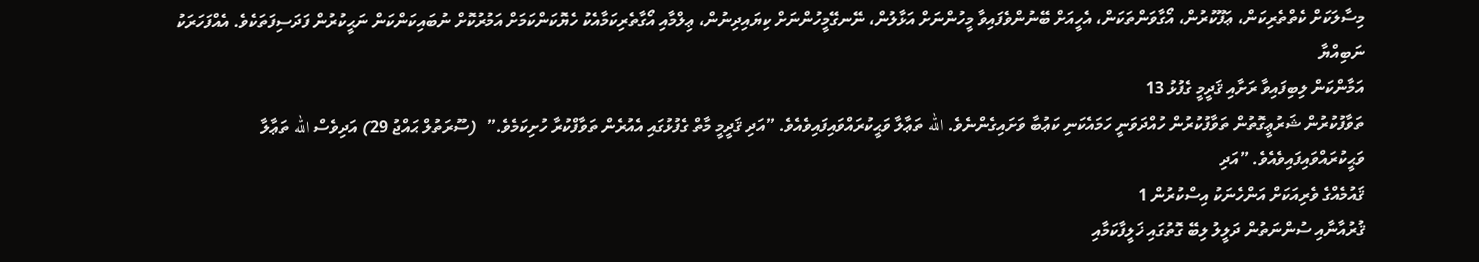މިސާލަކަށް ކެތްތެރިކަން، ޢަފޫކުރުން، އޯގާވަންތަކަން، އެހީއަށް ބޭނުންވެފައިވާ މީހުންނަށް އަޅާލުން، ނޭނގޭމީހުންނަށް ކިޔައިދިނުން، ޢިލްމާއި އޯގާތެރިކަމާއެކު ހެޔޮކަންކަމަށް އަމުރުކޮށް ނުބައިކަންކަން ނަޙީކުރުން ފަދަސިފަތަކެވެ. އެއްފަހަރަކު ނަބިއްޔާ
އަމާންކަން ލިބިފައިވާ ރަށާއި ޤަދީމީ ގެފުޅު 13
ތަވާފުކުރުން ޝަރުޢީގޮތުން ތަވާފުކުރުން ހުއްދަވަނީ ހަމައެކަނި ކަޢުބާ ވަށައިގެންނެވެ. الله ތަޢާލާ ވަޙީކުރައްވައިފައިވެއެވެ. ”އަދި ޤަދީމީ މާތް ގެފުޅުގައި އެއުރެން ތަވާފްކުރާ ހުށިކަމެވެ.”  (ސޫރަތުލް ޙައްޖު 29) އަދިވެސް الله ތަޢާލާ ވަޙީކުރައްވައިފައިވެއެވެ. ”އަދި
ޤައުމެއްގެ ވެރިއަކަށް އަންހެނަކު އިސްކުރުން 1
ޤުރުއާނާއި ސުންނަތުން ދަލީލު ލިބޭ ގޮތުގައި ޚަލީފާކަމާއި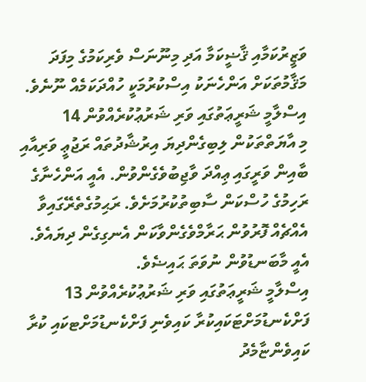ވަޒީރުކަމާއި ޤާޟީކަމާ އަދި މިނޫނަސް ވެރިކަމުގެ މިފަދަ މަޤާމުތަކަށް އަންހެނަކު އިސްކުރުމަކީ ހުއްދަކަމެއް ނޫނެވެ.
އިސްލާމީ ޝަރީޢަތުގައި ވަރި ޝަރުޢުކުރެއްވުން 14
މި އާޔަތްތަކުން ލިބިގެންދިޔަ އިރުޝާދުތައް ރަޖުޢީ ވަރިއާއި ބާއިން ވަރީގައި ޢިއްދަ ވާޖިބުވެގެންވުން. އެއީ އަންހެނާގެ ރަހިމުގެ ހުސްކަން ސާބިތުކުރުމަށެވެ. ރަޙިމުގެތެރޭގައިވާ އެއްޗެއް ފޮރުވުން ޙަރާމްވެގެންވާކަން އެނގިގެން ދިޔައެވެ. އެއީ މާބަނޑުވުން ނުވަތަ ޙައިޟެވެ.
އިސްލާމީ ޝަރީޢަތުގައި ވަރި ޝަރުޢުކުރެއްވުން 13
ފަށްކެނޑުމަށްޓަކައިކުރާ ކައިވެނި ފަށްކެނޑުމަށްޓކައި ކުރާ ކައިވެންޏާމެދު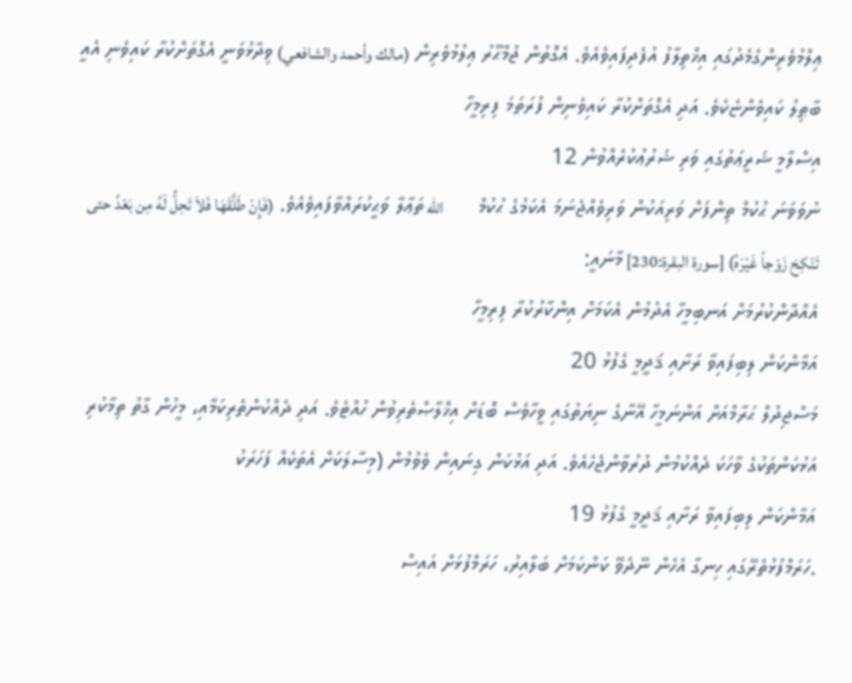ޢިލްމުވެރިންގެމެދުގައި އިޚްތިލާފު އުފެދިފައިވެއެވެ. އެގޮތުން ޖުމްޙޫރު ޢިލުމުވެރިން (مالك وأحمد والشافعي) ވިދާޅުވަނީ އެގޮތަށްކުރާ ކައިވެނި އެއީ ބާޠިލު ކައިވެންޏެކެވެ. އަދި އެގޮތަށްކުރާ ކައިވެނިން ފުރަތަމަ ފިރިމީހާ
އިސްލާމީ ޝަރީޢަތުގައި ވަރި ޝަރުޢުކުރެއްވުން 12
ނުވަވަނަ ޙުކުމް ތިންފަށް ވަރިއަކުން ވަރިވެއްޖެނަމަ އެކަމުގެ ޙުކުމް      الله ތަޢާލާ ވަޙީކުރައްވާފައިވެއެވެ. (فَإِنْ طَلَّقَهَا فَلاَ تَحِلُّ لَهُ مِن بَعْدُ حتى تَنْكِحَ زَوْجاً غَيْرَهُ) [سورة البقرة:230] މާނައީ:
އެއްދާންކުރުމަށް އަނބިމީހާ އެދުމުން އެކަމަށް އިންކާރުކުރާ ފިރިމީހާ
އަމާންކަން ލިބިފައިވާ ރަށާއި ޤަދީމީ ގެފުޅު 20
މަސްޖިދުލް ޙަރާމްއަށް އަންނަމީހާ އޭނާގެ ނިޔަތުގައި ވީހާވެސް ބޮޑަށް އިޚްލާޞްތެރިވުން ހުއްޓެވެ. އަދި ދެއްކުންތެރިކަމާއި، މީހުން ގާތު ތިމާކުރި އަޅުކަންތަކުގެ ވާހަކަ ދެއްކުމުން ދުރުވާންޖެހެއެވެ. އަދި އަޅުކަން ގިނައިން ވެވުމުން (މިސާލަކަށް އެތަކެއް ފަހަރަކު
އަމާންކަން ލިބިފައިވާ ރަށާއި ޤަދީމީ ގެފުޅު 19
.ހަރަމްފުޅުތެރޭގައި ހިނގާ އެހެން ނޭދެވޭ ކަންކަމަށް ބަލާއިރު، ހަރަމްފުޅަށް އައިސް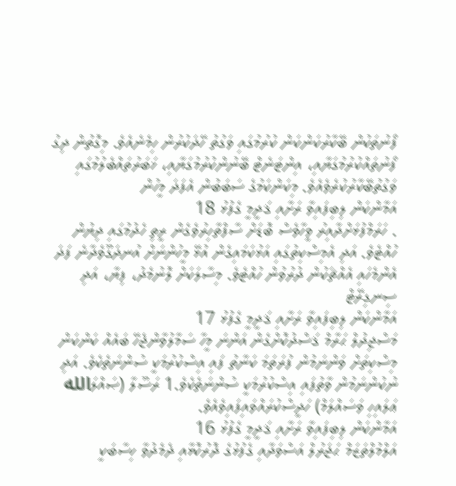ފޯނުތަކުން ބޭކާރުކަންކަން ކުރުމުގައި ވަގުތު ހޭދަކުރުން ހިމެނެއެވެ. މިގޮތުން ދިގު ފޯނުތައްކުރުމުގަޔާއި، އިންޓަނެޓް ބޭނުންކުރުމުގަޔާއި، ޚަބަރުތައްބެލުމުގައި ވަގުތުބޭކާރުކުރެވެއެވެ. މިކަންކަމުގެ ސަބަބުން އެފަދަ މީހުން
އަމާންކަން ލިބިފައިވާ ރަށާއި ޤަދީމީ ގެފުޅު 18
. ހަރަމްފުޅަށްދާއިރު ވީހާވެސް ބޮޑަށް ސާފްތާހިރުވެގެން ރީތި ހެދުމުގައި ދިޔުން ހުއްޓެވެ. އަދި އެމިސްކިތުގައި އަޅުކަމައިގެން އުޅޭ މީހުންނަށް އުނދަގޫވެދާނެ ފަދަ އެންމެހައި އެއްޗަކުން ދުރުވުން ހުއްޓެވެ. މިސާލަކަށް ލޮނުމެދު، ފިޔާ، އަދި ސިނގިރޭޓް
އަމާންކަން ލިބިފައިވާ ރަށާއި ޤަދީމީ ގެފުޅު 17
މަސްޖިދުލް ޙަރާމް ޤަސްދުކޮށްގެން އަންނަ މީހާ ސަމާލުވާންޖެހޭ ބައެއް ކަންކަން މިސްކިތަށް ވަންނަމުން ފުރަތަމަ ކަނާތު ފައި އިސްކުރުމަކީ ސުންނަތެކެވެ. އަދި ނުކުންނަމުން ވާތުފައި އިސްކުރުމަކީ ސުންނަތެކެވެ.1 ރަސޫލާ (ޞައްލަالله ޢަލައިހި ވަސައްލަމް) ހަދީސްކުރައްވައިފައިވެއެވެ.
އަމާންކަން ލިބިފައިވާ ރަށާއި ޤަދީމީ ގެފުޅު 16
އަލްމުލްތަޒަމް ޙަޖަރުލް އަސްވަދާއި ގެފުޅުގެ ދޮރުކޮޅާއި ދެމެދުވާ ހިސާބަކީ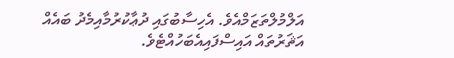އަލްމުލްތަޒަމްއެވެ. އެހިސާބުގައި ދުޢާކުރުމާއިމެދު ބައެއް އަޘަރުތައް އައިސްފައިއެބަހުއްޓެވެ.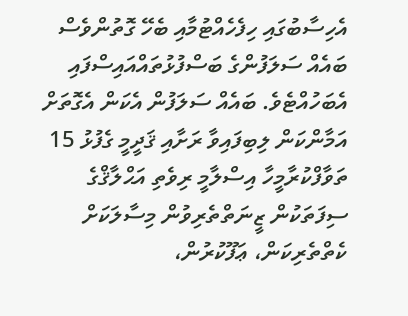އެހިސާބުގައި ހިފެހެއްޓުމާއި ބެހޭ ގޮތުންވެސް ބައެއް ސަލަފުންގެ ބަސްފުޅުތައްއައިސްފައި އެބަހުއްޓެވެ. ބައެއް ސަލަފުން އެކަން އެގޮތަށް
އަމާންކަން ލިބިފައިވާ ރަށާއި ޤަދީމީ ގެފުޅު 15
ތަވާފްކުރާމީހާ އިސްލާމީ ރިވެތި އަޙްލާޤްގެ ސިފަތަކުން ޒީނަތްތެރިވުން މިސާލަކަށް ކެތްތެރިކަން، ޢަފޫކުރުން،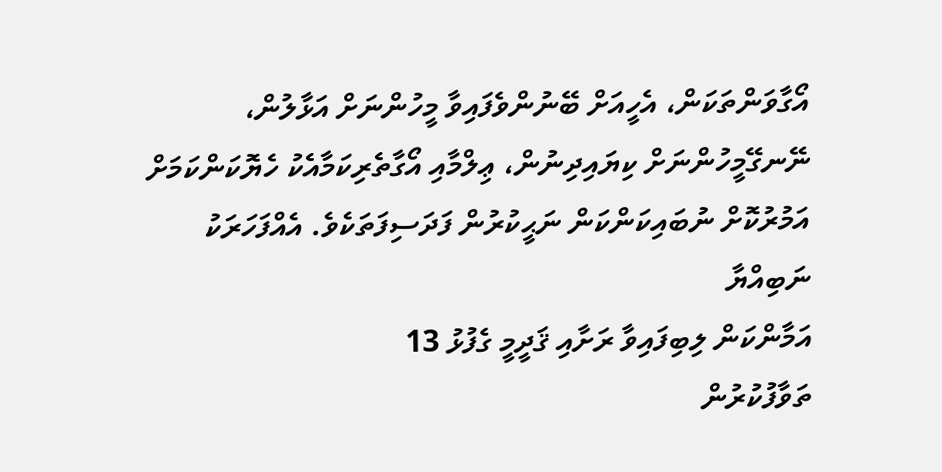އޯގާވަންތަކަން، އެހީއަށް ބޭނުންވެފައިވާ މީހުންނަށް އަޅާލުން، ނޭނގޭމީހުންނަށް ކިޔައިދިނުން، ޢިލްމާއި އޯގާތެރިކަމާއެކު ހެޔޮކަންކަމަށް އަމުރުކޮށް ނުބައިކަންކަން ނަޙީކުރުން ފަދަސިފަތަކެވެ. އެއްފަހަރަކު ނަބިއްޔާ
އަމާންކަން ލިބިފައިވާ ރަށާއި ޤަދީމީ ގެފުޅު 13
ތަވާފުކުރުން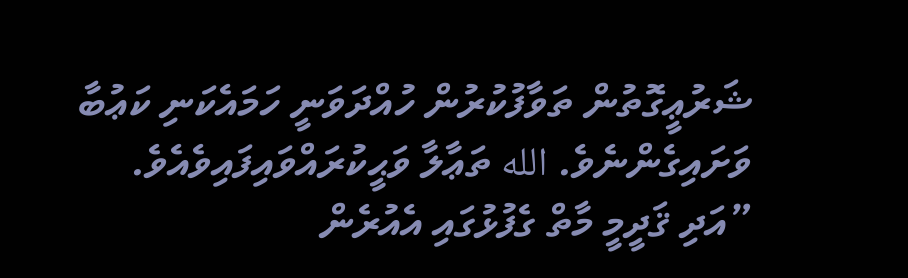ޝަރުޢީގޮތުން ތަވާފުކުރުން ހުއްދަވަނީ ހަމައެކަނި ކަޢުބާ ވަށައިގެންނެވެ. الله ތަޢާލާ ވަޙީކުރައްވައިފައިވެއެވެ. ”އަދި ޤަދީމީ މާތް ގެފުޅުގައި އެއުރެން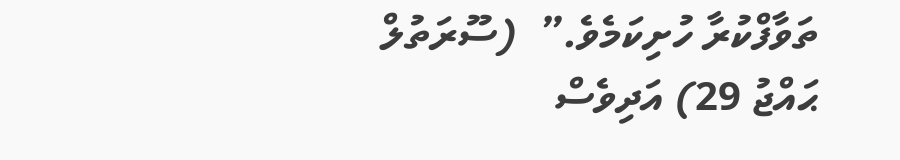ތަވާފްކުރާ ހުށިކަމެވެ.”  (ސޫރަތުލް ޙައްޖު 29) އަދިވެސް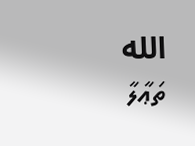الله ތަޢާލާ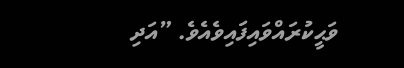ވަޙީކުރައްވައިފައިވެއެވެ. ”އަދި